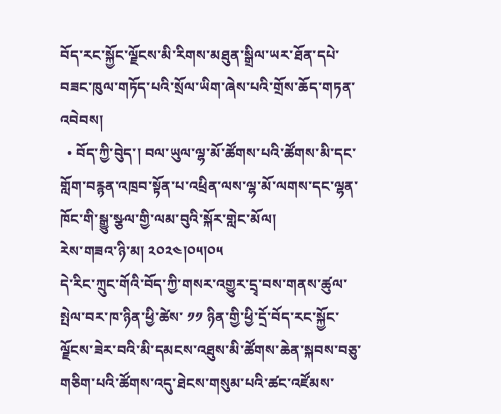བོད་རང་སྐྱོང་ལྗོངས་མི་རིགས་མཐུན་སྒྲིལ་ཡར་ཐོན་དཔེ་བཟང་ཁུལ་གཏོད་པའི་སྲོལ་ཡིག་ཞེས་པའི་གྲོས་ཆོད་གཏན་འབེབས།
  • བོད་ཀྱི་བེུད་། བལ་ཡུལ་ལྷ་མོ་ཚོགས་པའི་ཚོགས་མི་དང་གློག་བརྙན་འཁྲབ་སྟོན་པ་འཕྲིན་ལས་ལྷ་མོ་ལགས་དང་ལྷན་ཁོང་གི་སྒྱུ་སྩལ་གྱི་ལམ་བུའི་སྐོར་གླེང་མོལ།
རེས་གཟའ་ཉི་མ། ༢༠༢༤།༠༥།༠༥
དེ་རིང་ཀྲུང་གོའི་བོད་ཀྱི་གསར་འགྱུར་དྲྭ་བས་གནས་ཚུལ་སྤེལ་བར་ཁ་ཉིན་ཕྱི་ཚེས་ ༡༡ ཉིན་གྱི་ཕྱི་དྲོ་བོད་རང་སྐྱོང་ལྗོངས་ཟེར་བའི་མི་དམངས་འཐུས་མི་ཚོགས་ཆེན་སྐབས་བཅུ་གཅིག་པའི་ཚོགས་འདུ་ཐེངས་གསུམ་པའི་ཚང་འཛོམས་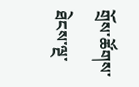གྲོས་ཚོགས་ཐེངས་ལྔ་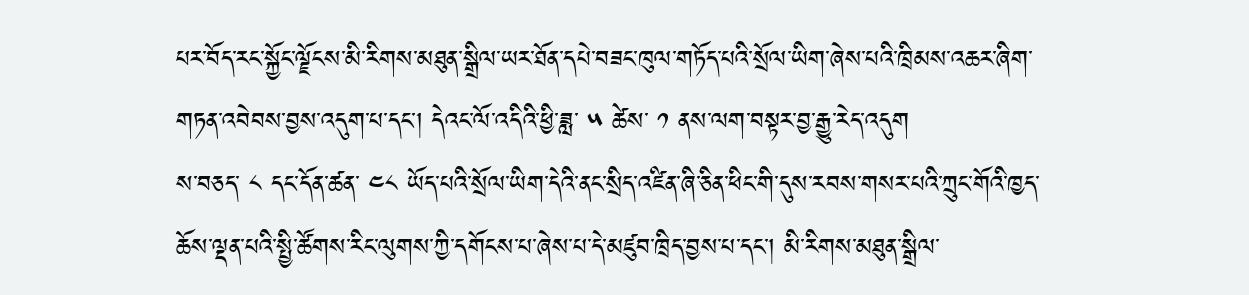པར་བོད་རང་སྐྱོང་ལྗོངས་མི་རིགས་མཐུན་སྒྲིལ་ཡར་ཐོན་དཔེ་བཟང་ཁུལ་གཏོད་པའི་སྲོལ་ཡིག་ཞེས་པའི་ཁྲིམས་འཆར་ཞིག་གཏན་འབེབས་བྱས་འདུག་པ་དང་། དེའང་ལོ་འདིའི་ཕྱི་ཟླ་ ༥ ཚེས་ ༡ ནས་ལག་བསྟར་བྱ་རྒྱུ་རེད་འདུག
ས་བཅད་ ༨ དང་དོན་ཚན་ ༤༨ ཡོད་པའི་སྲོལ་ཡིག་དེའི་ནང་སྲིད་འཛིན་ཞི་ཅིན་ཕིང་གི་དུས་རབས་གསར་པའི་ཀྲུང་གོའི་ཁྱད་ཆོས་ལྡན་པའི་སྤྱི་ཚོགས་རིང་ལུགས་ཀྱི་དགོངས་པ་ཞེས་པ་དེ་མཛུབ་ཁྲིད་བྱས་པ་དང་། མི་རིགས་མཐུན་སྒྲིལ་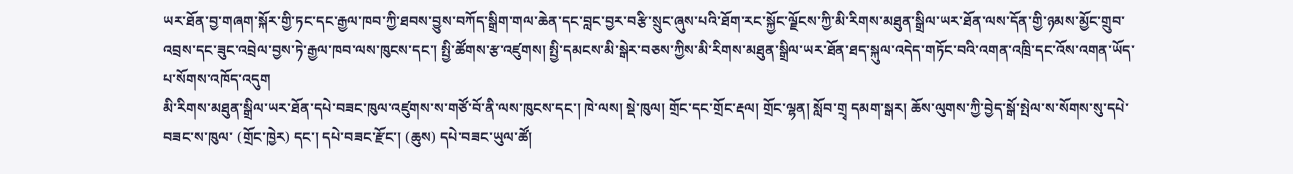ཡར་ཐོན་བྱ་གཞག་སྐོར་གྱི་ཏང་དང་རྒྱལ་ཁབ་ཀྱི་ཐབས་བྱུས་བཀོད་སྒྲིག་གལ་ཆེན་དང་བླང་བྱར་བརྩི་སྲུང་ཞུས་པའི་ཐོག་རང་སྐྱོང་ལྗོངས་ཀྱི་མི་རིགས་མཐུན་སྒྲིལ་ཡར་ཐོན་ལས་དོན་གྱི་ཉམས་མྱོང་གྲུབ་འབྲས་དང་ཟུང་འབྲེལ་བྱས་ཏེ་རྒྱལ་ཁབ་ལས་ཁུངས་དང་། སྤྱི་ཚོགས་རྩ་འཛུགས། སྤྱི་དམངས་མི་སྒེར་བཅས་ཀྱིས་མི་རིགས་མཐུན་སྒྲིལ་ཡར་ཐོན་ཐད་སྐུལ་འདེད་གཏོང་བའི་འགན་འཁྲི་དང་འོས་འགན་ཡོད་པ་སོགས་འཁོད་འདུག
མི་རིགས་མཐུན་སྒྲིལ་ཡར་ཐོན་དཔེ་བཟང་ཁུལ་འཛུགས་ས་གཙོ་བོ་ནི་ལས་ཁུངས་དང་། ཁེ་ལས། སྡེ་ཁུལ། གྲོང་དང་གྲོང་རྡལ། གྲོང་ལྷན། སློབ་གྲྭ དམག་སྒར། ཆོས་ལུགས་ཀྱི་བྱེད་སྒོ་སྤེལ་ས་སོགས་སུ་དཔེ་བཟང་ས་ཁུལ་ (གྲོང་ཁྱེར) དང་། དཔེ་བཟང་རྫོང་། (ཆུས) དཔེ་བཟང་ཡུལ་ཚོ།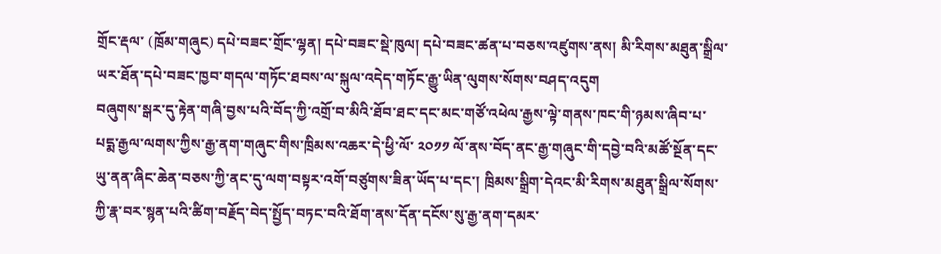གྲོང་རྡལ་ (ཁྲོམ་གཞུང) དཔེ་བཟང་གྲོང་ལྷན། དཔེ་བཟང་སྡེ་ཁུལ། དཔེ་བཟང་ཚན་པ་བཅས་འཛུགས་ནས། མི་རིགས་མཐུན་སྒྲིལ་ཡར་ཐོན་དཔེ་བཟང་ཁྱབ་གདལ་གཏོང་ཐབས་ལ་སྐུལ་འདེད་གཏོང་རྒྱུ་ཡིན་ལུགས་སོགས་བཤད་འདུག
བཞུགས་སྒར་དུ་རྟེན་གཞི་བྱས་པའི་བོད་ཀྱི་འགྲོ་བ་མིའི་ཐོབ་ཐང་དང་མང་གཙོ་འཕེལ་རྒྱས་ལྟེ་གནས་ཁང་གི་ཉམས་ཞིབ་པ་པདྨ་རྒྱལ་ལགས་ཀྱིས་རྒྱ་ནག་གཞུང་གིས་ཁྲིམས་འཆར་དེ་ཕྱི་ལོ་ ༢༠༡༡ ལོ་ནས་བོད་ནང་རྒྱ་གཞུང་གི་དབྱེ་བའི་མཚོ་སྔོན་དང་ཡུ་ནན་ཞིང་ཆེན་བཅས་ཀྱི་ནང་དུ་ལག་བསྟར་འགོ་བཙུགས་ཟིན་ཡོད་པ་དང་། ཁྲིམས་སྒྲིག་དེའང་མི་རིགས་མཐུན་སྒྲིལ་སོགས་ཀྱི་རྣ་བར་སྙན་པའི་ཚིག་བརྗོད་བེད་སྤྱོད་བཏང་བའི་ཐོག་ནས་དོན་དངོས་སུ་རྒྱ་ནག་དམར་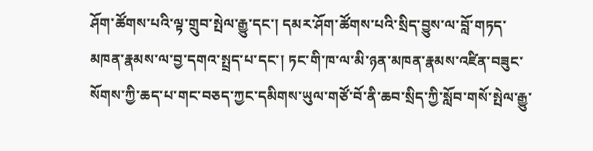ཤོག་ཚོགས་པའི་ལྟ་གྲུབ་སྤེལ་རྒྱུ་དང་། དམར་ཤོག་ཚོགས་པའི་སྲིད་བྱུས་ལ་བློ་གཏད་མཁན་རྣམས་ལ་བྱ་དགའ་སྤྲད་པ་དང་། ཏང་གི་ཁ་ལ་མི་ཉན་མཁན་རྣམས་འཛིན་བཟུང་སོགས་ཀྱི་ཆད་པ་གང་བཅད་ཀྱང་དམིགས་ཡུལ་གཙོ་བོ་ནི་ཆབ་སྲིད་ཀྱི་སློབ་གསོ་སྤེལ་རྒྱུ་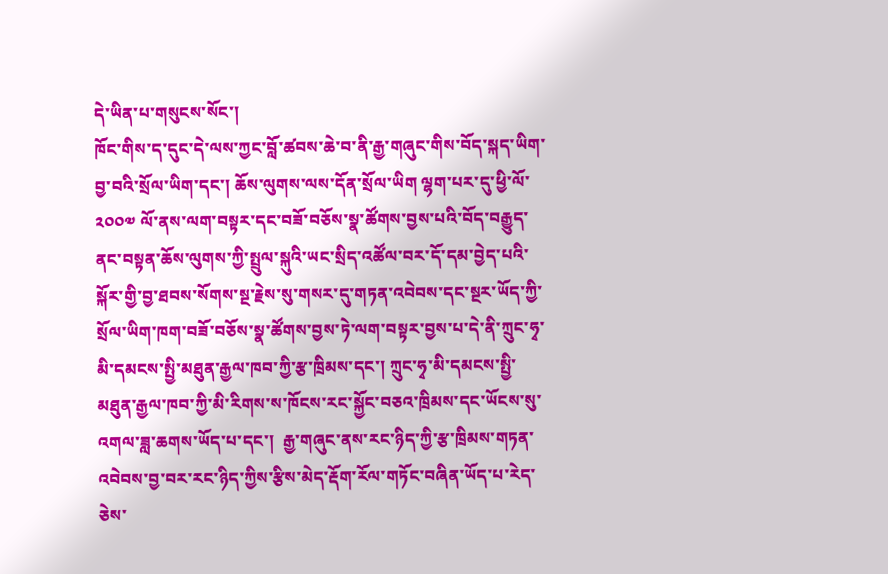དེ་ཡིན་པ་གསུངས་སོང་།
ཁོང་གིས་ད་དུང་དེ་ལས་ཀྱང་བློ་ཚབས་ཆེ་བ་ནི་རྒྱ་གཞུང་གིས་བོད་སྐད་ཡིག་བྱ་བའི་སྲོལ་ཡིག་དང་། ཆོས་ལུགས་ལས་དོན་སྲོལ་ཡིག ལྷག་པར་དུ་ཕྱི་ལོ་ ༢༠༠༧ ལོ་ནས་ལག་བསྟར་དང་བཟོ་བཅོས་སྣ་ཚོགས་བྱས་པའི་བོད་བརྒྱུད་ནང་བསྟན་ཆོས་ལུགས་ཀྱི་སྤྲུལ་སྐུའི་ཡང་སྲིད་འཚོལ་བར་དོ་དམ་བྱེད་པའི་སྐོར་གྱི་བྱ་ཐབས་སོགས་སྔ་རྗེས་སུ་གསར་དུ་གཏན་འབེབས་དང་སྔར་ཡོད་ཀྱི་སྲོལ་ཡིག་ཁག་བཟོ་བཅོས་སྣ་ཚོགས་བྱས་ཏེ་ལག་བསྟར་བྱས་པ་དེ་ནི་ཀྲུང་ཧྭ་མི་དམངས་སྤྱི་མཐུན་རྒྱལ་ཁབ་ཀྱི་རྩ་ཁྲིམས་དང་། ཀྲུང་ཧྭ་མི་དམངས་སྤྱི་མཐུན་རྒྱལ་ཁབ་ཀྱི་མི་རིགས་ས་ཁོངས་རང་སྐྱོང་བཅའ་ཁྲིམས་དང་ཡོངས་སུ་འགལ་ཟླ་ཆགས་ཡོད་པ་དང་།  རྒྱ་གཞུང་ནས་རང་ཉིད་ཀྱི་རྩ་ཁྲིམས་གཏན་འབེབས་བྱ་བར་རང་ཉིད་ཀྱིས་རྩིས་མེད་རྡོག་རོལ་གཏོང་བཞིན་ཡོད་པ་རེད་ཅེས་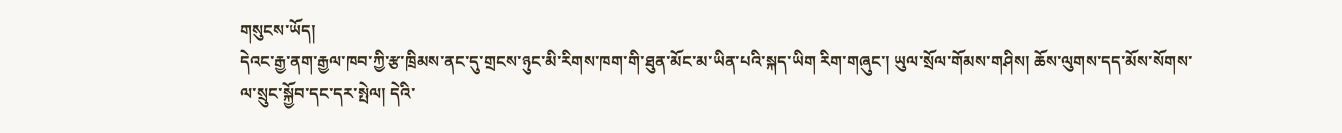གསུངས་ཡོད།
དེའང་རྒྱ་ནག་རྒྱལ་ཁབ་ཀྱི་རྩ་ཁྲིམས་ནང་དུ་གྲངས་ཉུང་མི་རིགས་ཁག་གི་ཐུན་མོང་མ་ཡིན་པའི་སྐད་ཡིག རིག་གཞུང་། ཡུལ་སྲོལ་གོམས་གཤིས། ཆོས་ལུགས་དད་མོས་སོགས་ལ་སྲུང་སྐྱོབ་དང་དར་སྤེལ། དེའི་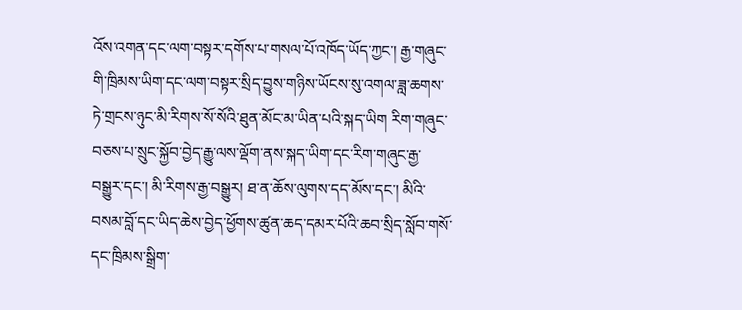འོས་འགན་དང་ལག་བསྟར་དགོས་པ་གསལ་པོ་འཁོད་ཡོད་ཀྱང་། རྒྱ་གཞུང་གི་ཁྲིམས་ཡིག་དང་ལག་བསྟར་སྲིད་བྱུས་གཉིས་ཡོངས་སུ་འགལ་ཟླ་ཆགས་ཏེ་གྲངས་ཉུང་མི་རིགས་སོ་སོའི་ཐུན་མོང་མ་ཡིན་པའི་སྐད་ཡིག རིག་གཞུང་བཅས་པ་སྲུང་སྐྱོབ་བྱེད་རྒྱུ་ལས་ལྡོག་ནས་སྐད་ཡིག་དང་རིག་གཞུང་རྒྱ་བསྒྱུར་དང་། མི་རིགས་རྒྱ་བསྒྱུར། ཐ་ན་ཆོས་ལུགས་དད་མོས་དང་། མིའི་བསམ་བློ་དང་ཡིད་ཆེས་བྱེད་ཕྱོགས་ཚུན་ཆད་དམར་པོའི་ཆབ་སྲིད་སློབ་གསོ་དང་ཁྲིམས་སྒྲིག་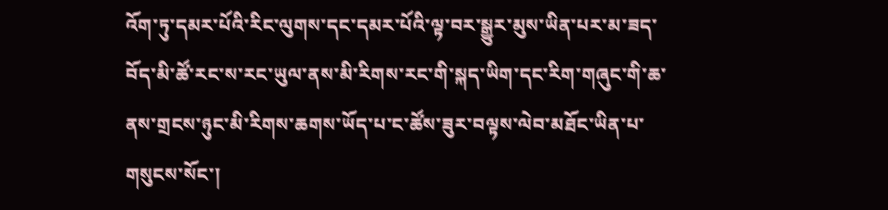འོག་ཏུ་དམར་པོའི་རིང་ལུགས་དང་དམར་པོའི་ལྟ་བར་སྒྱུར་མུས་ཡིན་པར་མ་ཟད་བོད་མི་ཚོ་རང་ས་རང་ཡུལ་ནས་མི་རིགས་རང་གི་སྐད་ཡིག་དང་རིག་གཞུང་གི་ཆ་ནས་གྲངས་ཉུང་མི་རིགས་ཆགས་ཡོད་པ་ང་ཚོས་ཟུར་བལྟས་ལེབ་མཐོང་ཡིན་པ་གསུངས་སོང་།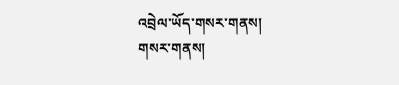འབྲེལ་ཡོད་གསར་གནས།
གསར་གནས།